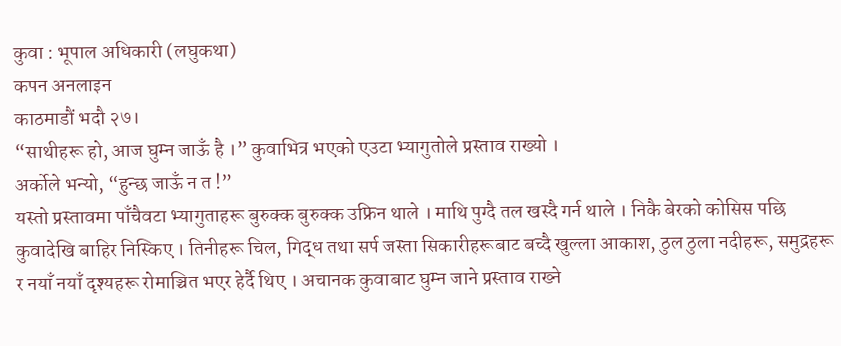कुवा : भूपाल अधिकारी (लघुकथा)
कपन अनलाइन
काठमाडौं भदौ २७।
“साथीहरू हो, आज घुम्न जाऊँ है ।” कुवाभित्र भएको एउटा भ्यागुतोले प्रस्ताव राख्यो ।
अर्कोले भन्यो, “हुन्छ जाऊँ न त !”
यस्तो प्रस्तावमा पाँचैवटा भ्यागुताहरू बुरुक्क बुरुक्क उफ्रिन थाले । माथि पुग्दै तल खस्दै गर्न थाले । निकै बेरको कोसिस पछि कुवादेखि बाहिर निस्किए । तिनीहरू चिल, गिद्ध तथा सर्प जस्ता सिकारीहरूबाट बच्दै खुल्ला आकाश, ठुल ठुला नदीहरू, समुद्रहरू र नयाँ नयाँ दृश्यहरू रोमाञ्चित भएर हेर्दै थिए । अचानक कुवाबाट घुम्न जाने प्रस्ताव राख्ने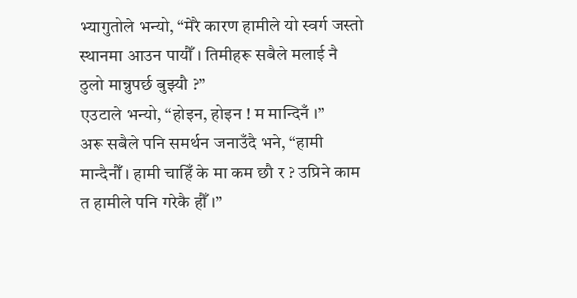भ्यागुतोले भन्यो, “मेरै कारण हामीले यो स्वर्ग जस्तो स्थानमा आउन पायौँ । तिमीहरू सबैले मलाई नै ठुलो मान्नुपर्छ बुझ्यौ ?”
एउटाले भन्यो, “होइन, होइन ! म मान्दिनँ ।”
अरू सबैले पनि समर्थन जनाउँदै भने, “हामी मान्दैनौँ । हामी चाहिँ के मा कम छौ र ? उप्रिने काम त हामीले पनि गरेकै हौँ ।”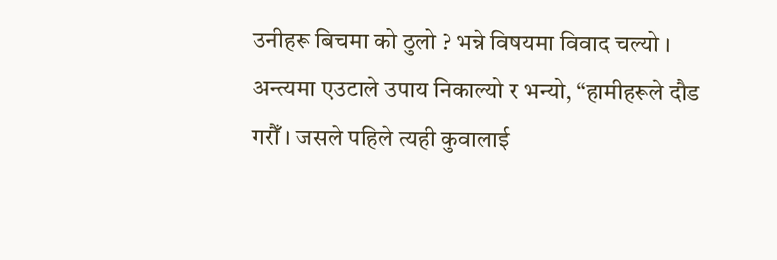उनीहरू बिचमा को ठुलो ? भन्ने विषयमा विवाद चल्यो । अन्त्यमा एउटाले उपाय निकाल्यो र भन्यो, “हामीहरूले दौड गरौँ । जसले पहिले त्यही कुवालाई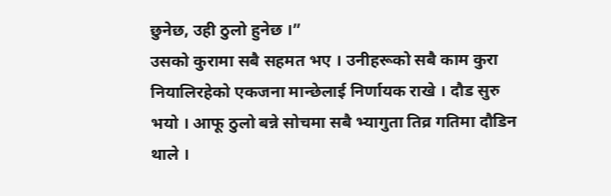छुनेछ, उही ठुलो हुनेछ ।”
उसको कुरामा सबै सहमत भए । उनीहरूको सबै काम कुरा नियालिरहेको एकजना मान्छेलाई निर्णायक राखे । दौड सुरु भयो । आफू ठुलो बन्ने सोचमा सबै भ्यागुता तिव्र गतिमा दौडिन थाले ।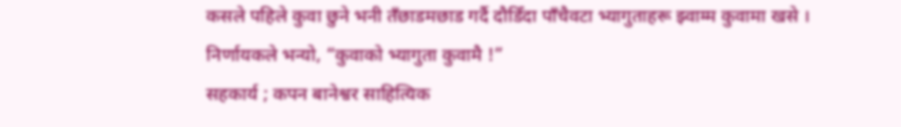कसले पहिले कुवा छुने भनी तँछाडमछाड गर्दै दौडिँदा पाँचैवटा भ्यागुताहरू झ्वाम्म कुवामा खसे ।
निर्णायकले भन्यो, “कुवाको भ्यागुता कुवामै !”
सहकार्य ; कपन बानेश्वर साहित्यिक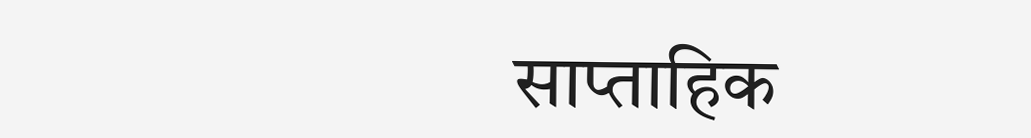साप्ताहिक